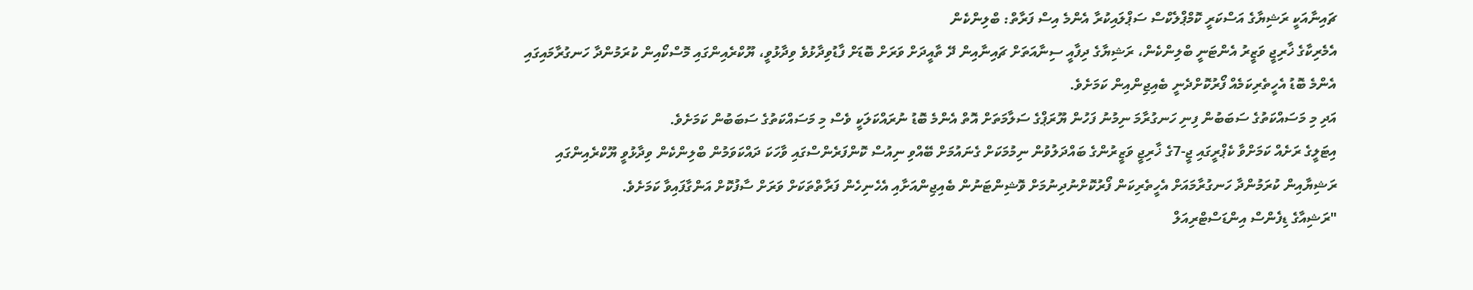ޗައިނާއަކީ ރަޝިޔާގެ އަސްކަރީ ކޮމްޕްލެކްސް ސަޕްލައިކުރާ އެންމެ އިސް ފަރާތް: ބްލިންކެން
އެމެރިކާގެ ޚާރިޖީ ވަޒީރު އެންޓަނީ ބްލިންކެން، ރަޝިޔާގެ ދިފާއީ ސިނާއަތަށް ޗައިނާއިން ދޭ ތާއީދަށް ވަރަށް ބޮޑަށް ފާޑުވިދާޅުވެ ވިދާޅުވީ، ޔޫކްރެއިންގައި މޮސްކޯއިން ކުރަމުންދާ ހަނގުރާމައިގައި އެންމެ ބޮޑު އެހީތެރިކަމެއް ފޯރުކޮށްދެނީ ބެއިޖިންއިން ކަމަށެވެ.
އަދި މި މަސައްކަތުގެ ސަބަބުން ފިނި ހަނގުރާމަ ނިމުނު ފަހުން ޔޫރަޕްގެ ސަލާމަތަށް އޮތް އެންމެ ބޮޑު ނުރައްކަލަކީ ވެސް މި މަސައްކަތުގެ ސަބަބުން ކަމަށެވެ.
އިޓަލީގެ ރަށެއް ކަމަށްވާ ކެޕްރީގައި ޖީ-7ގެ ޚާރިޖީ ވަޒީރުންގެ ބައްދަލުވުން ނިމުމަކަށް ގެނައުމަށް ބޭއްވި ނިއުސް ކޮންފަރެންސްގައި ވާހަކަ ދައްކަވަމުން ބްލިންކެން ވިދާޅުވީ ޔޫކްރެއިންގައި ރަޝިޔާއިން ކުރަމުންދާ ހަނގުރާމައަށް އެހީތެރިކަން ފޯރުކޮށްނުދިނުމަށް ވޮޝިންޓަނުން ބެއިޖިންއަށާއި އެހެނިހެން ފަރާތްތަކަށް ވަރަށް ސާފުކޮށް އަންގާފައިވާ ކަމަށެވެ.
"ރަޝިއާގެ ޑިފެންސް އިންޑަސްޓްރިއަލް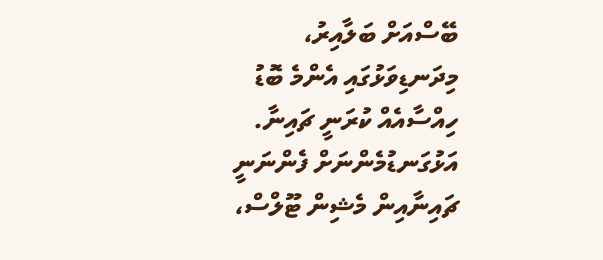ބޭސްއަށް ބަލާއިރު، މިދަނޑިވަޅުގައި އެންމެ ބޮޑު ހިއްސާއެއް ކުރަނީ ޗައިނާ. އަޅުގަނޑުމެންނަށް ފެންނަނީ ޗައިނާއިން މެޝިން ޓޫލްސް،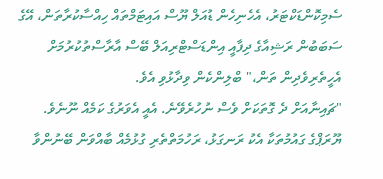ސެމިކޮންޑަކްޓަރު، އެހެނިހެން ޑުއަލް ޔޫސް އައިޓަމްތައް ހިއްސާކުރާތަން، އޭގެ ސަބަބުން ރަޝިއާގެ ދިފާއީ އިންޑަސްޓްރިއަލް ބޭސް އާރާސްތުކުރުމަށް އެހީތެރިވެދިން ތަން،" ބްލިންކެން ވިދާޅުވި އެވެ.
"ޗައިނާއަށް ދެ ގޮތަކަށް ވެސް ނުހުރެވޭނެ. އެއީ އެވަރުގެ ކަމެއް ނޫނެވެ. ޔޫރަޕްގެ ގައުމުތަކާ އެކު ރަނގަޅު، ރަހުމަތްތެރި ގުޅުމެއް ބާއްވަން ބޭނުންވާ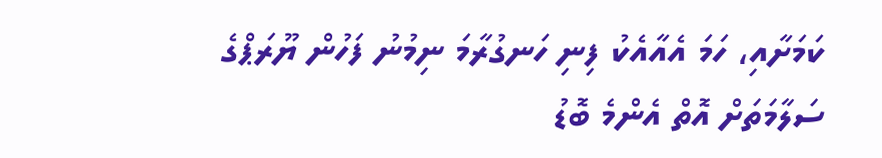ކަމަށާއި، ހަމަ އެއާއެކު ފިނި ހަނގުރާމަ ނިމުނު ފަހުން ޔޫރަޕްގެ ސަލާމަތަށް އޮތް އެންމެ ބޮޑު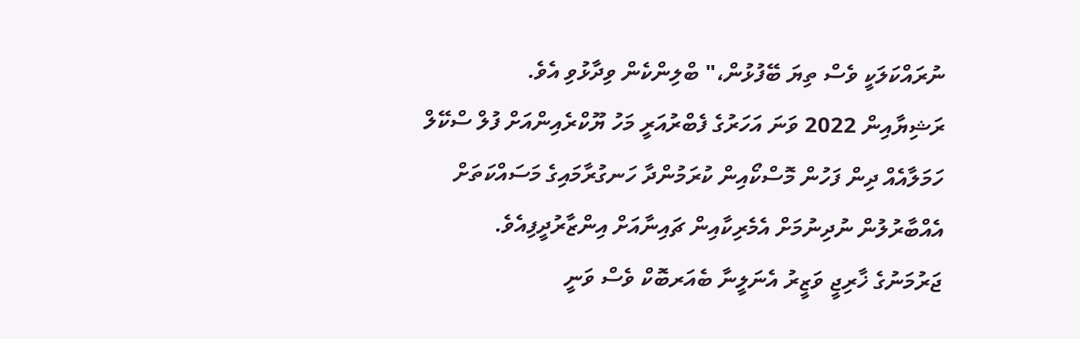ނުރައްކަލަކީ ވެސް ތިޔަ ބޭފުޅުން،" ބްލިންކެން ވިދާޅުވި އެވެ.
ރަޝިޔާއިން 2022 ވަނަ އަހަރުގެ ފެބްރުއަރީ މަހު ޔޫކްރެއިންއަށް ފުލް ސްކޭލް ހަމަލާއެއް ދިން ފަހުން މޮސްކޯއިން ކުރަމުންދާ ހަނގުރާމައިގެ މަސައްކަތަށް އެއްބާރުލުން ނުދިނުމަށް އެމެރިކާއިން ޗައިނާއަށް އިންޒާރުދީފިއެވެ.
ޖަރުމަނުގެ ޚާރިޖީ ވަޒީރު އެނަލީނާ ބެއަރބޮކް ވެސް ވަނީ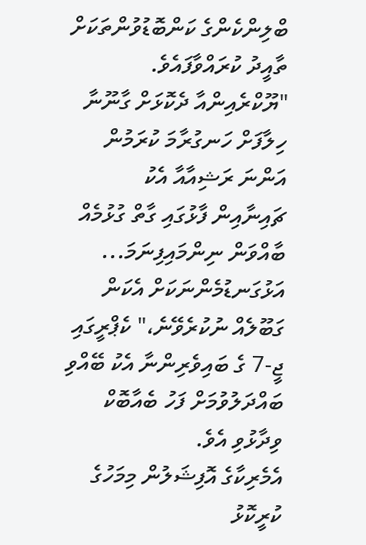ބްލިންކެންގެ ކަންބޮޑުވުންތަކަށް ތާއީދު ކުރައްވާފައެވެ.
"ޔޫކްރެއިންއާ ދެކޮޅަށް ގާނޫނާ ހިލާފަށް ހަނގުރާމަ ކުރަމުން އަންނަ ރަޝިއާއާ އެކު ޗައިނާއިން ފާޅުގައި ގާތް ގުޅުމެއް ބާއްވަން ނިންމައިފިނަމަ... އަޅުގަނޑުމެންނަކަށް އެކަން ގަބޫލެއް ނުކުރެވޭނެ،" ކެޕްރީގައި ޖީ-7 ގެ ބައިވެރިންނާ އެކު ބޭއްވި ބައްދަލުވުމަށް ފަހު ބެއާބޮކް ވިދާޅުވި އެވެ.
އެމެރިކާގެ އޮފިޝަލުން މިމަހުގެ ކުރީކޮޅު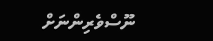ނޫސްވެރިންނަށް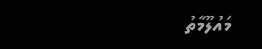މައުލޫމާތު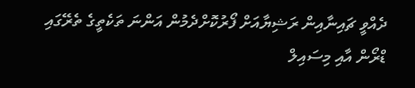ދެއްވީ ޗައިނާއިން ރަޝިޔާއަށް ފޯރުކޮށްދެމުން އަންނަ ތަކެތީގެ ތެރޭގައި ޑްރޯން އާއި މިސައިލް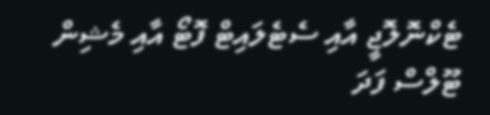ޓެކްނޮލޮޖީ އާއި ސެޓެލައިޓް ފޮޓޯ އާއި މެޝިން ޓޫލްސް ފަދަ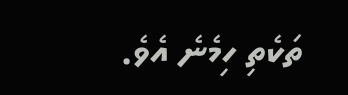ތަކެތި ހިމެނެ އެވެ.